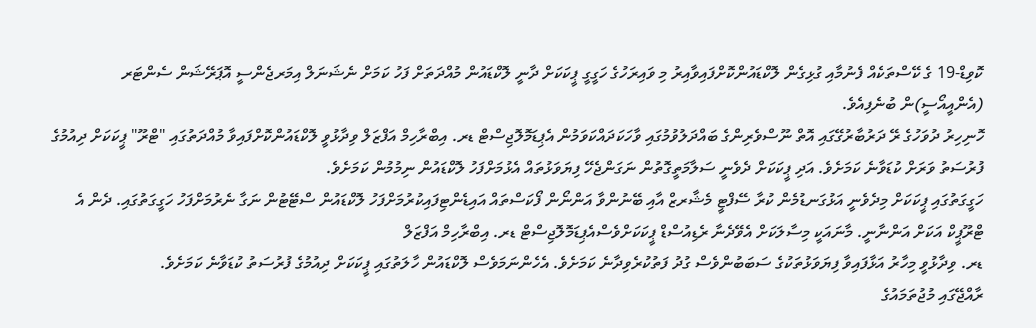ކޮވިޑް-19 ގެ ކޭސްތަކެއް ފެނުމާއި ގުޅިގެން ލޮކްޑައުންކޮށްފައިވާއިރު މި ވައިރަހުގެ ހަގީގީ ޕީކަކަށް ދާނީ ލޮކްޑައުން މުއްދަތަށް ފަހު ކަމަށް ނެޝަނަލް އިމަރޖެންސީ އޮޕަރޭޝަން ސެންޓަރ (އެންއީއޯސީ)ން ބުނެފިއެވެ.
ހޮނިހިރު ދުވަހުގެ ރޭ ދަރުބާރުގޭގައި އޮތް ނޫސްވެރިންގެ ބައްދަލުވުމުގައި ވާހަކަދައްކަވަމުން އެޕިޑަމޮލޮޖިސްޓް ޑރ. އިބްރާހިމް އަފްޒަލް ވިދާޅުވީ ލޮކްޑައުންކޮށްފައިވާ މުއްދަތުގައި "ޓްރޫ" ޕީކަކަށް ދިއުމުގެ ފުރުސަތު ވަރަށް ކުޑަވާނެ ކަމަށެވެ. އަދި ޕީކަކަށް ދެވެނީ ސަލާމަތީގޮތުން ނަގަންޖެހޭ ފިޔަވަޅުތައް އެޅުމަށްފަހު ލޮކްޑައުން ނިމުމުން ކަމަށެވެ.
ހަގީގަތުގައި ޕީކަކަށް މިދެވެނީ އަޅުގަނޑުމެން ކުރާ ސޭފްޓީ މެޝާރޒް އާއި ބޭނުންވާ އަންނޯން ފޯކަސްތައް އައިޑެންޓިފައިކުރުމަށްފަހު ލޮކްޑައުން ސްޓޭޓުން ނަގާ ނެރުމަށްފަހު ހަގީގަތުގައި. ދެން އެ ޓްރޫޕީކް އަކަށް އަންނާނީ. މާނައަކީ މިސާލަކަށް އެވޭދެނާ ރެޑިއުސްޑް ޕީކަކަށްވެސްއެޕިޑަމޮލޮޖިސްޓް ޑރ. އިބްރާހިމް އަފްޒަލް
ޑރ. ވިދާޅުވީ މިހާރު އަޅާފައިވާ ފިޔަވަޅުތަކުގެ ސަބަބުންވެސް ގުދު ފަތުކުރެވިދާނެ ކަމަށެވެ. އެހެންނަމަވެސް ލޮކްޑައުން ހާލަތުގައި ޕީކަކަށް ދިއުމުގެ ފުރުސަތު ކުޑަވާނެ ކަމަށެވެ.
ރާއްޖޭގައި މުޖުތަމައުގެ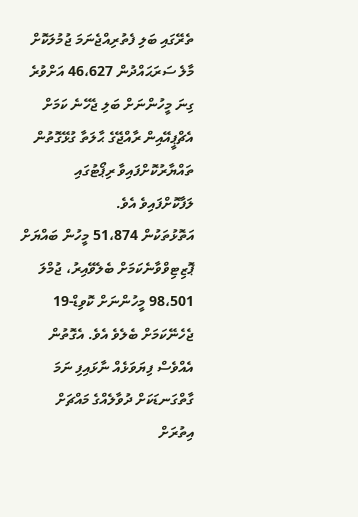ތެރޭގައި ބަލި ފެތުރިއްޖެނަމަ ޖުމުލަކޮށް މާލެ ސަރަޙައްދުން 46،627 އަށްވުރެ ގިނަ މީހުންނަށް ބަލި ޖެހޭނެ ކަމަށް އެޗްޕީއޭއިން ރާއްޖޭގެ ޙާލަތާ ގުޅޭގޮތުން ތައްޔާރުކޮށްފައިވާ ރިޕޯޓުގައި ލަފާކޮށްފައިވެ އެވެ.
އަތޮޅުތަކުން 51،874 މީހުން ބައްޔަށް ޕޮޒިޓިވްވާނެކަމަށް ބެލެވޭއިރު، ޖުމްލަ 98،501 މީހުންނަށް ކޮވިޑް-19 ޖެހެނޭކަމަށް ބެލެވެ އެވެ. އެގޮތުން އެއްވެސް ފިޔަވަޅެއް ނާޅައިފި ނަމަ ގާތްގަނޑަކަށް ދުވާލެއްގެ މައްޗަށް އިތުރަށް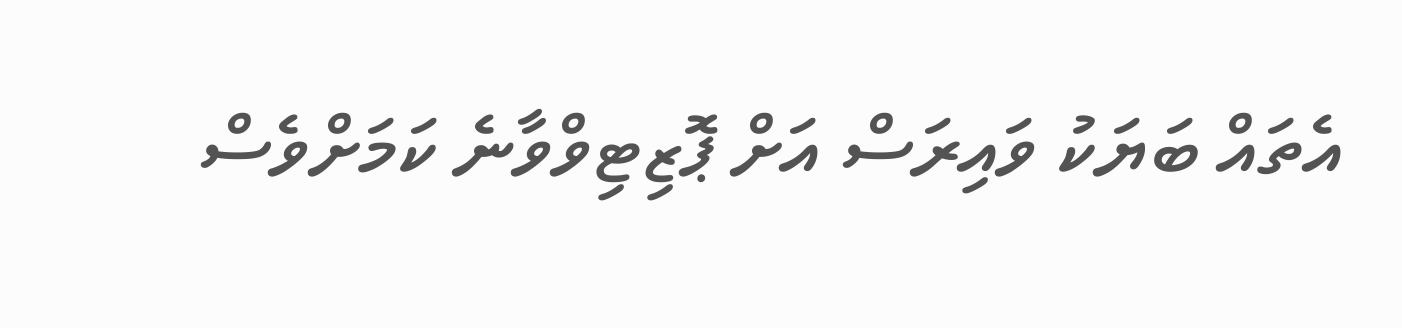އެތައް ބަޔަކު ވައިރަސް އަށް ޕޮޒިޓިވްވާނެ ކަމަށްވެސް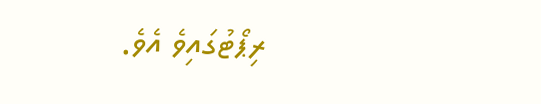ރިޕޯޓުގައިވެ އެވެ.